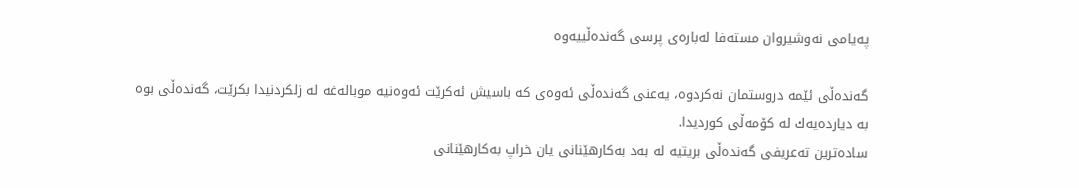په‌یامی‌ نه‌وشیروان مسته‌فا له‌باره‌ی‌ پرسی‌ گه‌نده‌ڵییه‌وه‌

گه‌نده‌ڵی‌ ئێمه‌ دروستمان نه‌كردوه‌، یه‌عنی‌ گه‌نده‌ڵی‌ ئه‌وه‌ی‌ كه‌ باسیش ئه‌كرێت ئه‌وه‌نیه‌ موباله‌غه‌ له‌ زلكردنیدا بكرێت، گه‌نده‌ڵی‌ بوه‌ به‌ دیارده‌یه‌ك له‌ كۆمه‌ڵی‌ كوردیدا.
ساده‌ترین ته‌عریفی‌ گه‌نده‌ڵی‌ بریتیه‌ له‌ به‌د به‌كارهێنانی‌ یان خراپ به‌كارهێنانی‌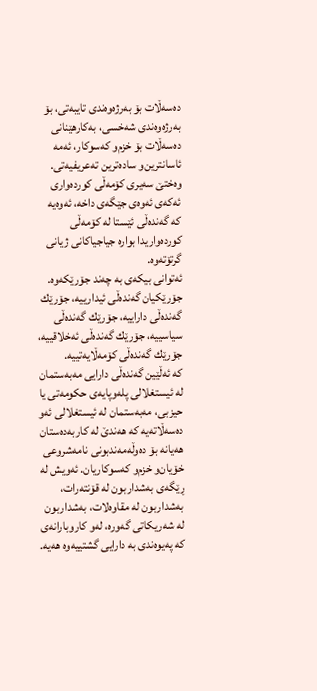ده‌سه‌ڵات بۆ به‌رژه‌وه‌ندی‌ تایبه‌تی‌، بۆ به‌رژه‌وه‌ندی‌ شه‌خسی‌، به‌كارهێنانی‌ ده‌سه‌ڵات بۆ خزم‌و كه‌سوكار، ئه‌مه‌ ئاسانترین‌و ساده‌ترین ته‌عریفیه‌تی‌.
وه‌ختێ‌ سه‌یری‌ كۆمه‌ڵی‌ كورده‌واری‌ ئه‌كه‌ی ئه‌وه‌ی‌ جێگه‌ی‌ داخه‌، ئه‌وه‌یه‌ كه‌ گه‌نده‌ڵی‌ ئێستا له‌ كۆمه‌ڵی‌ كورده‌واریدا بواره‌ جیاجیاكانی‌ ژیانی‌ گرتۆته‌وه‌.
ئه‌توانی‌ بیكه‌ی‌ به‌ چه‌ند جۆرێكه‌وه‌. جۆرێكیان گه‌نده‌ڵی‌ ئیدارییه‌، جۆرێك گه‌نده‌ڵی‌ داراییه‌، جۆرێك گه‌نده‌ڵی‌ سیاسییه‌، جۆرێك گه‌نده‌ڵی‌ ئه‌خلاقییه‌، جۆرێك گه‌نده‌ڵی‌ كۆمه‌ڵایه‌تییه‌.
كه‌ ئه‌ڵێین گه‌نده‌ڵی‌ دارایی‌ مه‌به‌ستمان له‌ ئیستغلالی‌ پله‌وپایه‌ی حكومه‌تی‌ یا حیزبی، مه‌به‌ستمان له‌ ئیستغلالی‌ ئه‌و ده‌سه‌ڵاته‌یه‌ كه‌ هه‌ندێ‌ له‌ كاربه‌ده‌ستان هه‌یانه‌ بۆ ده‌وڵه‌مه‌ندبونی‌ نامه‌شروعی‌ خۆیان‌و خزم‌و كه‌سوكاریان. ئه‌ویش له‌ ڕێگه‌ی‌ به‌شداربون له‌ قۆنته‌رات، به‌شداربون له‌ مقاوه‌لات، به‌شداربون له‌ شه‌ریكاتی‌ گه‌وره‌، له‌و كاروبارانه‌ی‌ كه‌ په‌یوه‌ندی‌ به‌ دارایی‌ گشتییه‌وه‌ هه‌یه‌.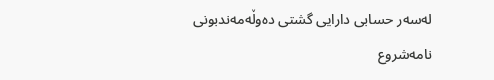له‌سه‌ر حسابی‌ دارایی گشتی‌ ده‌وڵه‌مه‌ندبونی‌ نامه‌شروع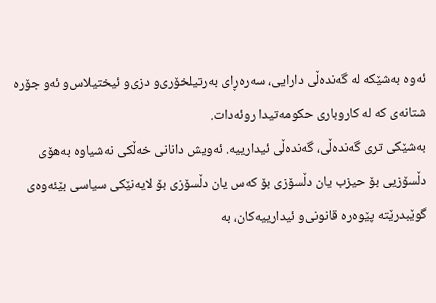ئه‌وه‌ به‌شێكه‌ له‌ گه‌نده‌ڵی‌ دارایی، سه‌ره‌ڕای‌ به‌رتیلخۆری‌‌و دزی‌‌و ئیختیلاس‌و ئه‌و جۆره‌ شتانه‌ی‌ كه‌ له‌ كاروباری‌ حكومه‌تیدا روئه‌دات.
به‌شێكی‌ تری‌ گه‌نده‌ڵی‌، گه‌نده‌ڵی‌ ئیدارییه‌. ئه‌ویش دانانی‌ خه‌ڵكی‌ نه‌شیاوه‌ به‌هۆی دڵسۆزیی‌ بۆ حیزب یان دڵسۆزی‌ بۆ كه‌س یان دڵسۆزی‌ بۆ لایه‌نێكی‌ سیاسی‌ بێئه‌وه‌ی‌ گوێبدرێته‌ پێوه‌ره‌ قانونی‌‌و ئیدارییه‌كان، به‌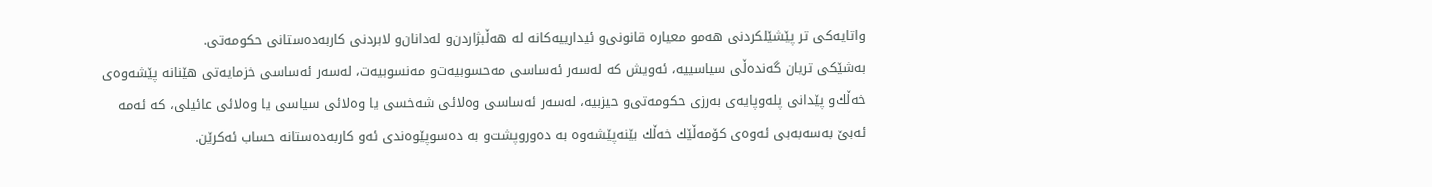واتایه‌كی‌ تر پێشێلكردنی‌ هه‌مو معیاره‌ قانونی‌‌و ئیدارییه‌كانه‌ له‌ هه‌ڵبژاردن‌و له‌دانان‌و لابردنی‌ كاربه‌ده‌ستانی‌ حكومه‌تی.
به‌شێكی تریان گه‌نده‌ڵی‌ سیاسییه‌، ئه‌ویش كه‌ له‌سه‌ر ئه‌ساسی‌ مه‌حسوبیه‌ت‌و مه‌نسوبیه‌ت، له‌سه‌ر ئه‌ساسی‌ خزمایه‌تی‌ هێنانه‌ پێشه‌وه‌ی‌ خه‌ڵك‌و پێدانی‌ پله‌‌وپایه‌ی‌ به‌رزی‌ حكومه‌تی‌‌و حیزبیه‌، له‌سه‌ر ئه‌ساسی‌ وه‌لائی‌ شه‌خسی یا وه‌لائی‌ سیاسی‌ یا وه‌لائی‌ عائیلی‌، كه‌ ئه‌مه‌ ئه‌بێ به‌سه‌به‌بی‌ ئه‌وه‌ی‌ كۆمه‌ڵێك خه‌ڵك بێنه‌پێشه‌وه‌ به‌ ده‌وروپشت‌و به‌ ده‌سوپێوه‌ندی‌ ئه‌و كاربه‌ده‌ستانه‌ حساب ئه‌كرێن.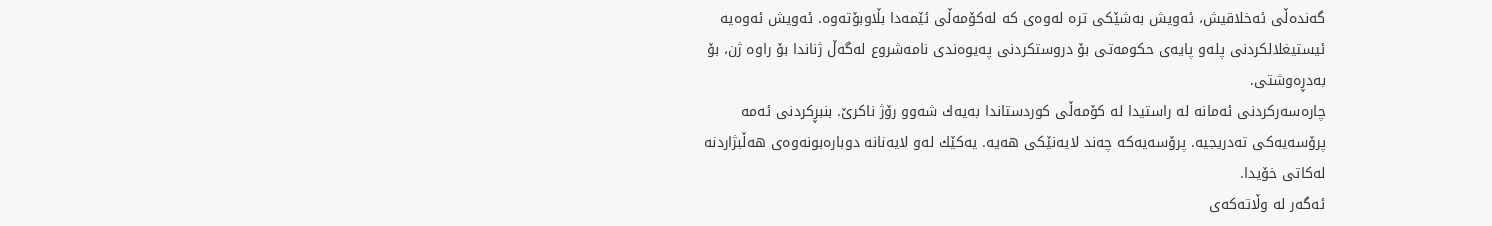گه‌نده‌ڵی‌ ئه‌خلاقیش، ئه‌ویش به‌شێكی‌ تره‌ له‌وه‌ی‌ كه‌ له‌كۆمه‌ڵی‌ ئێمه‌دا بڵاوبۆته‌وه‌. ئه‌ویش ئه‌وه‌یه‌ ئیستیغلالكردنی‌ پله‌‌و پایه‌ی‌ حكومه‌تی‌ بۆ دروستكردنی‌ په‌یوه‌ندی‌ نامه‌شروع له‌گه‌ڵ ژناندا بۆ راوه‌ ژن، بۆ به‌دڕه‌وشتی‌.
چاره‌سه‌ركردنی‌ ئه‌مانه‌ له‌ راستیدا له‌ كۆمه‌ڵی‌ كوردستاندا به‌یه‌ك شه‌و‌و رۆژ ناكرێ‌. بنبڕكردنی‌ ئه‌مه‌ پرۆسه‌یه‌كی‌ ته‌دریجیه‌. پرۆسه‌یه‌كه‌ چه‌ند لایه‌نێكی‌ هه‌یه‌. یه‌كێك له‌و لایه‌نانه‌ دوباره‌بونه‌وه‌ی‌ هه‌ڵبژاردنه‌ له‌كاتی‌ خۆیدا.
ئه‌گه‌ر له‌ وڵاته‌كه‌ی‌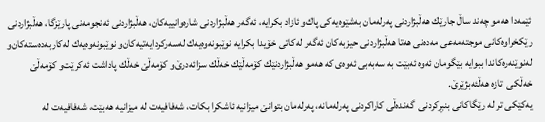ئێمه‌دا هه‌مو چه‌ند ساڵ جارێك هه‌ڵبژاردنی‌ په‌رله‌مان به‌شێوه‌یه‌كی‌ پاك‌و ئازاد بكرایه‌، ئه‌گه‌ر هه‌ڵبژاردنی‌ شاره‌وانییه‌كان، هه‌ڵبژاردنی‌ ئه‌نجومه‌نی‌ پارێزگا، هه‌ڵبژاردنی‌ رێكخراوه‌كانی‌ موجته‌مه‌عی‌ مه‌ده‌نی‌ هه‌تا هه‌ڵبژاردنی‌ حیزبه‌كان ئه‌گه‌ر له‌كاتی‌ خۆیدا بكرایه‌ نوێبونه‌وه‌یه‌ك له‌سه‌ركردایه‌تیه‌كان‌و نوێبونه‌وه‌یه‌ك له‌كاربه‌ده‌سته‌كان‌و له‌نوێنه‌ره‌كاندا ببوایه‌ بێگومان ئه‌وه‌ ئه‌بێت به‌ سه‌به‌بی‌ ئه‌وه‌ی‌ كه‌ هه‌مو هه‌ڵبژاردنێك كۆمه‌ڵێك خه‌ڵك سزائه‌درێ‌‌و كۆمه‌ڵێ‌ خه‌ڵك پاداشت ئه‌كرێت‌و كۆمه‌ڵێ خه‌ڵكی‌  تازه‌ هه‌ڵئه‌بژێرێ‌.
یه‌كێكی‌ تر له‌ رێگاكانی‌ بنبڕكردنی‌  گه‌نده‌ڵی‌ كاراكردنی‌ په‌رله‌مانه‌، په‌رله‌مان بتوانێ‌ میزانیه‌ ئاشكرا بكات، شه‌فافیه‌ت له‌ میزانیه‌ هه‌بێت، شه‌فافیه‌ت له‌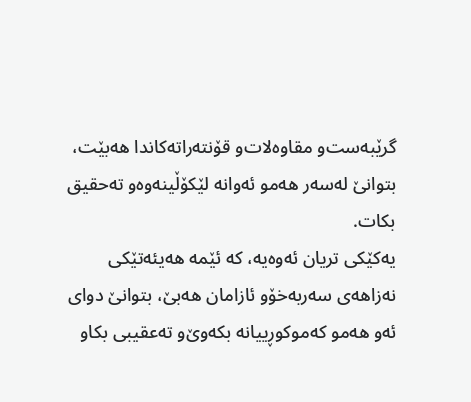گرێبه‌ست‌و مقاوه‌لات‌و قۆنته‌راته‌كاندا هه‌بێت، بتوانێ‌ له‌سه‌ر هه‌مو ئه‌وانه‌ لێكۆڵینه‌وه‌‌و ته‌حقیق بكات.
یه‌كێكی‌ تریان ئه‌وه‌یه‌، كه‌ ئێمه‌ هه‌یئه‌تێكی‌ نه‌زاهه‌ی‌ سه‌ربه‌خۆ‌و ئازامان هه‌بێ، بتوانێ‌ دوای‌ ئه‌و هه‌مو كه‌موكوڕییانه‌ بكه‌وێ‌‌و ته‌عقیبی‌ بكا‌و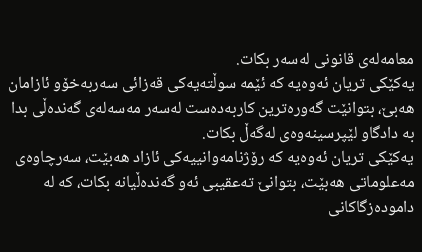معامه‌له‌ی‌ قانونی‌ له‌سه‌ر بكات.
یه‌كێكی‌ تریان ئه‌وه‌یه‌ كه‌ ئێمه‌ سوڵته‌یه‌كی‌ قه‌زائی سه‌ربه‌خۆ‌و ئازامان هه‌بێ‌، بتوانێت گه‌وره‌ترین كاربه‌ده‌ست له‌سه‌ر مه‌سه‌له‌ی‌ گه‌نده‌ڵی‌ بدا به‌ دادگا‌و لێپرسینه‌وه‌ی‌ له‌گه‌ڵ بكات.
یه‌كێكی‌ تریان ئه‌وه‌یه‌ كه‌ رۆژنامه‌وانییه‌كی‌ ئازاد هه‌بێت، سه‌رچاوه‌ی‌ مه‌علوماتی‌ هه‌بێت، بتوانێ ته‌عقیبی‌ ئه‌و گه‌نده‌ڵیانه‌ بكات، كه‌ له‌ داموده‌زگاكانی‌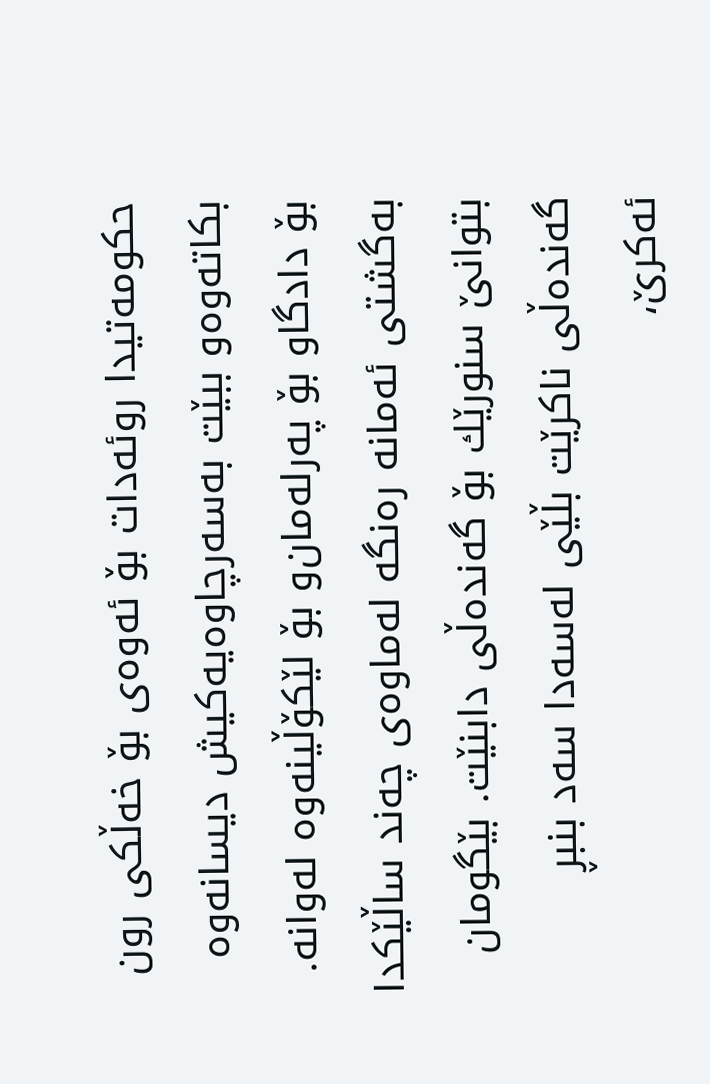حكومه‌تیدا روئه‌دات بۆ ئه‌وه‌ی‌ بۆ خه‌ڵكی‌ رون بكاته‌وه‌‌و ببێت به‌سه‌رچاوه‌یه‌كیش دیسانه‌وه‌ بۆ دادگا‌و بۆ په‌رله‌مان‌و بۆ لێكۆڵینه‌وه‌ له‌وانه‌.
به‌گشتی‌ ئه‌مانه‌ ره‌نگه‌ له‌ماوه‌ی‌ چه‌ند ساڵێكدا بتوانێ‌ سنورێك بۆ گه‌نده‌ڵی‌ دابنێت. بێگومان گه‌نده‌ڵی‌ ناكرێت بڵێی‌ له‌سه‌دا سه‌د بنبڕ ئه‌كرێ‌،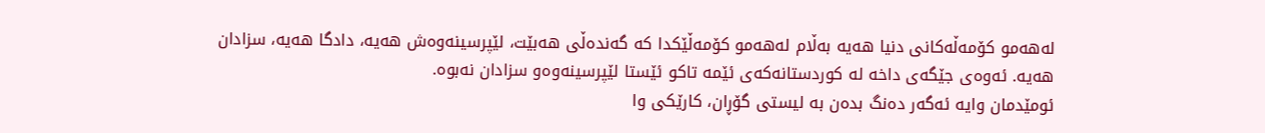له‌هه‌مو كۆمه‌ڵه‌كانی‌ دنیا هه‌یه‌ به‌ڵام له‌هه‌مو كۆمه‌ڵێكدا كه‌ گه‌نده‌ڵی‌ هه‌بێت، لێپرسینه‌وه‌ش هه‌یه‌، دادگا هه‌یه‌، سزادان هه‌یه‌. ئه‌وه‌ی‌ جێگه‌ی‌ داخه‌ له‌ كوردستانه‌كه‌ی‌ ئێمه‌ تاكو ئێستا لێپرسینه‌وه‌و سزادان نه‌بوه‌.
ئومێدمان وایه‌ ئه‌گه‌ر ده‌نگ بده‌ن به‌ لیستی‌ گۆڕان، كارێكی‌ وا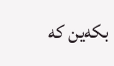بكه‌ین كه‌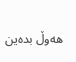هه‌وڵ بده‌ین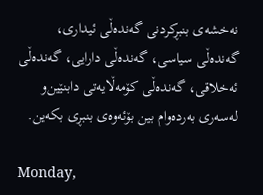نه‌خشه‌ی‌ بنبڕكردنی‌ گه‌نده‌ڵی‌ ئیداری‌، گه‌نده‌ڵی‌ سیاسی‌، گه‌نده‌ڵی‌ دارایی‌، گه‌نده‌ڵی‌ ئه‌خلاقی‌، گه‌نده‌ڵی‌ كۆمه‌ڵایه‌تی‌ دابنێین‌و له‌سه‌ری‌ به‌رده‌وام بین بۆئه‌وه‌ی‌ بنبڕی‌ بكه‌ین.

Monday,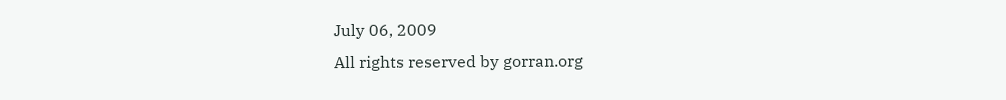July 06, 2009
All rights reserved by gorran.org